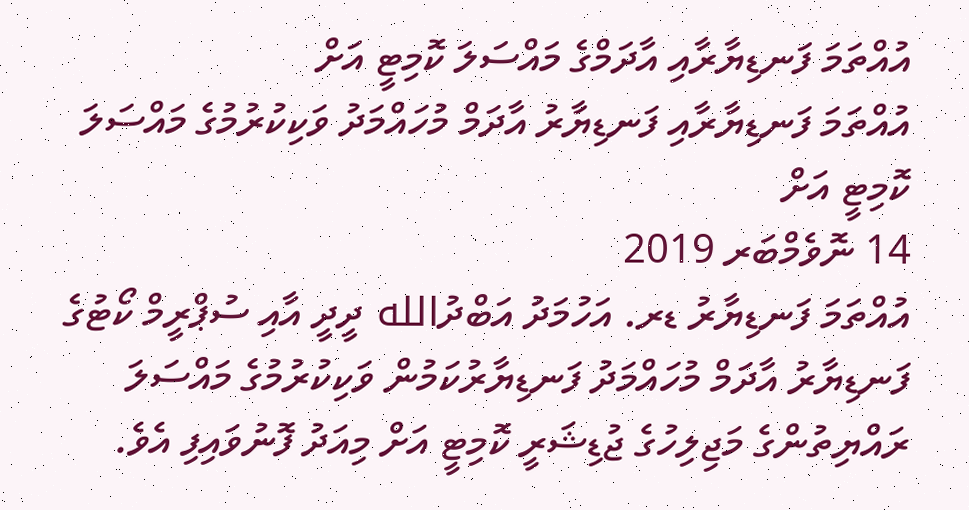އުއްތަމަ ފަނޑިޔާރާއި އާދަމްގެ މައްސަލަ ކޮމިޓީ އަށް
އުއްތަމަ ފަނޑިޔާރާއި ފަނޑިޔާރު އާދަމް މުހައްމަދު ވަކިކުރުމުގެ މައްސަލަ ކޮމިޓީ އަށް
14 ނޮވެމްބަރ 2019
އުއްތަމަ ފަނޑިޔާރު ޑރ. އަހުމަދު އަބްދުالله ދީދީ އާއި ސުޕްރީމް ކޯޓުގެ ފަނޑިޔާރު އާދަމް މުހައްމަދު ފަނޑިޔާރުކަމުން ވަކިކުރުމުގެ މައްސަލަ ރައްޔިތުންގެ މަޖިލިހުގެ ޖުޑިޝަރީ ކޮމިޓީ އަށް މިއަދު ފޮނުވައިފި އެވެ.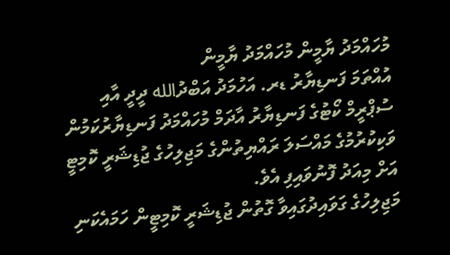މުހައްމަދު ޔާމީން މުހައްމަދު ޔާމީން
އުއްތަމަ ފަނޑިޔާރު ޑރ. އަހުމަދު އަބްދުالله ދީދީ އާއި ސުޕްރީމް ކޯޓުގެ ފަނޑިޔާރު އާދަމް މުހައްމަދު ފަނޑިޔާރުކަމުން ވަކިކުރުމުގެ މައްސަލަ ރައްޔިތުންގެ މަޖިލިހުގެ ޖުޑިޝަރީ ކޮމިޓީ އަށް މިއަދު ފޮނުވައިފި އެވެ.
މަޖިލިހުގެ ގަވައިދުގައިވާ ގޮތުން ޖުޑިޝަރީ ކޮމިޓީން ހަމައެކަނި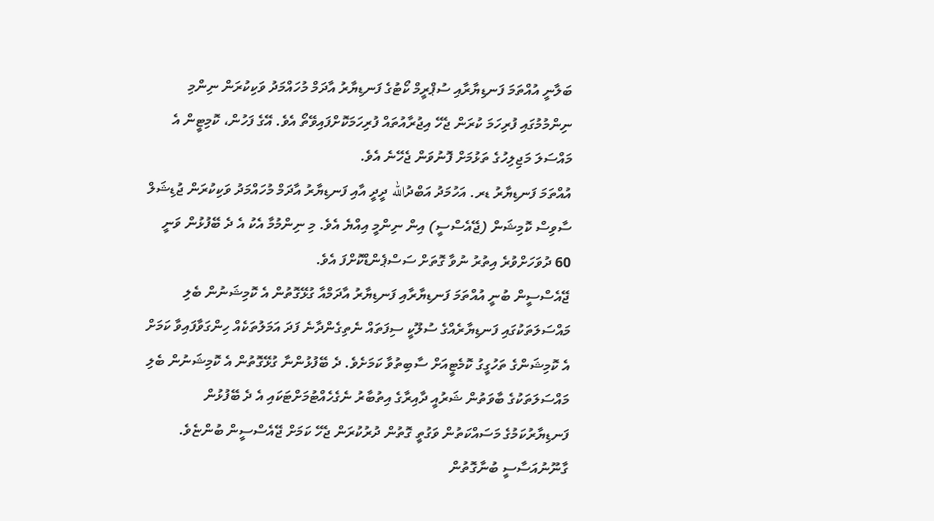ބަލާނީ އުއްތަމަ ފަނޑިޔާރާއި ސުޕްރީމް ކޯޓުގެ ފަނޑިޔާރު އާދަމް މުހައްމަދު ވަކިކުރަން ނިންމި ނިންމުމުގައި ފުރިހަމަ ކުރަން ޖެހޭ އިޖުރާއުތައް ފުރިހަމަކޮށްފައިވޭތޯ އެވެ. އޭގެ ފަހުން، ކޮމިޓީން އެ މައްސަލަ މަޖިލިހުގެ ތަޅުމަށް ފޮނުވަން ޖެހޭނެ އެވެ.
އުއްތަމަ ފަނޑިޔާރު ޑރ. އަހުމަދު އަބްދުالله ދީދީ އާއި ފަނޑިޔާރު އާދަމް މުހައްމަދު ވަކިކުރަން ޖުޑިޝަލް ސާވިސް ކޮމިޝަން (ޖޭއެސްސީ) އިން ނިންމީ އިއްޔެ އެވެ. މި ނިންމުމާ އެކު އެ ދެ ބޭފުޅުން ވަނީ 60 ދުވަހަށްވުރެ އިތުރު ނުވާ ގޮތަށް ސަސްޕެންޑްކޮށްފަ އެވެ.
ޖޭއެސްސީން ބުނީ އުއްތަމަ ފަނޑިޔާރާއި ފަނޑިޔާރު އާދަމްއާ ގުޅޭގޮތުން އެ ކޮމިޝަނުން ބެލި މައްސަލަތަކުގައި ފަނޑިޔާރެއްގެ ސުލޫކީ ސިފަތައް ނެތިގެންދާނެ ފަދަ އަމަލުތަކެއް ހިންގަވާފައިވާ ކަމަށް އެ ކޮމިޝަންގެ ތަހުގީގު ކޮމެޓީއަށް ސާބިތުވާ ކަމަށެވެ. ދެ ބޭފުޅުންނާ ގުޅޭގޮތުން އެ ކޮމިޝަނުން ބެލި މައްސަލަތަކުގެ ބާވަތުން ޝަރުއީ ދާއިރާގެ އިތުބާރު ނެގެހެއްޓުމަށްޓަކައި އެ ދެ ބޭފުޅުން ފަނޑިޔާރުކަމުގެ މަސައްކަތުން ވަގުތީ ގޮތުން ދުރުކުރަން ޖެހޭ ކަމަށް ޖޭއެސްސީން ބުންޏެވެ.
ގާނޫނުއަސާސީ ބުނާގޮތުން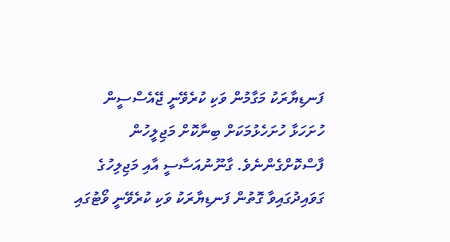ފަނޑިޔާރަކު މަގާމުން ވަކި ކުރެވޭނީ ޖޭއެސްސީން ހުށަހަޅާ ހުށަހެޅުމަކަށް ބިނާކޮށް މަޖިލީހުން ފާސްކޮށްގެންނެވެ. ގާނޫނުއަސާސީ އާއި މަޖިލިހުގެ ގަވައިދުގައިވާ ގޮތުން ފަނޑިޔާރަކު ވަކި ކުރެވޭނީ ވޯޓުގައި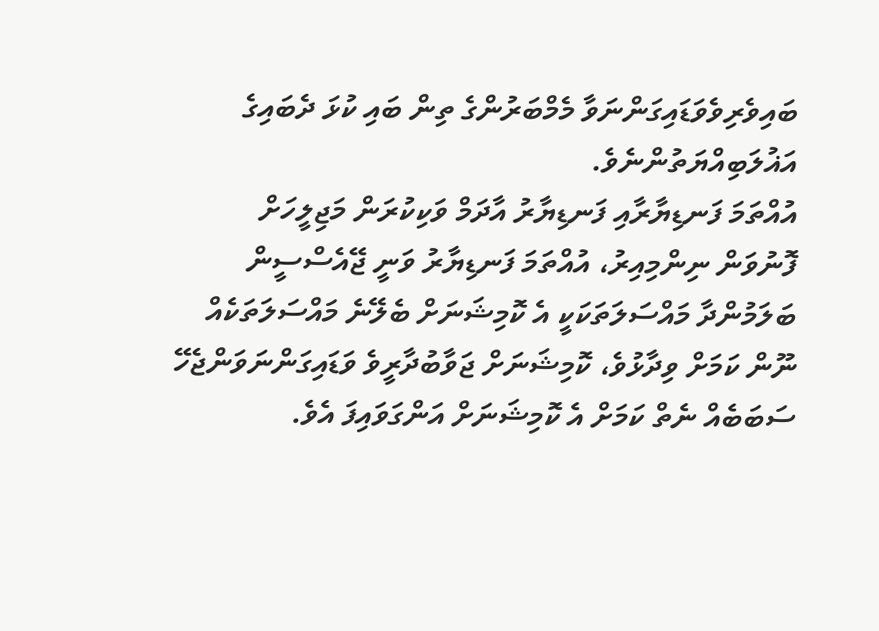ބައިވެރިވެވަޑައިގަންނަވާ މެމްބަރުންގެ ތިން ބައި ކުޅަ ދެބައިގެ އަޣުލަބިއްޔަތުންނެވެ.
އުއްތަމަ ފަނޑިޔާރާއި ފަނޑިޔާރު އާދަމް ވަކިކުރަން މަޖިލީހަށް ފޮނުވަން ނިންމިއިރު، އުއްތަމަ ފަނޑިޔާރު ވަނީ ޖޭއެސްސީން ބަލަމުންދާ މައްސަލަތަކަކީ އެ ކޮމިޝަނަށް ބެލޭނެ މައްސަލަތަކެއް ނޫން ކަމަށް ވިދާޅުވެ، ކޮމިޝަނަށް ޖަވާބުދާރީވެ ވަޑައިގަންނަވަންޖެހޭ ސަބަބެއް ނެތް ކަމަށް އެ ކޮމިޝަނަށް އަންގަވައިފަ އެވެ.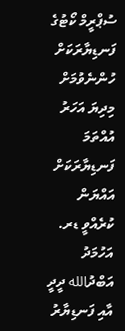ސުޕްރީމް ކޯޓުގެ ފަނޑިޔާރަކަށް ހުންނެވުމަށް މިދިޔަ އަހަރު އުއްތަމަ ފަނޑިޔާރަކަށް އައްޔަން ކުރެއްވީ ޑރ. އަހުމަދު އަބްދުالله ދީދީ އާއި ފަނޑިޔާރު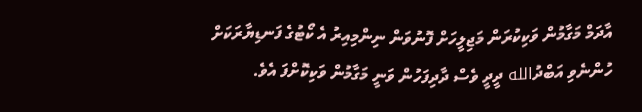އާދަމް މަގާމުން ވަކިކުރަން މަޖިލީހަށް ފޮނުވަން ނިންމިއިރު އެ ކޯޓުގެ ފަނޑިޔާރަކަށް ހުންނެވި އަބްދުالله ދީދީ ވެސް ދާދިފަހުން ވަނީ މަގާމުން ވަކިކޮށްފަ އެވެ.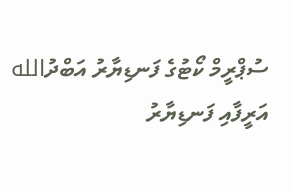ސުޕްރީމް ކޯޓުގެ ފަނޑިޔާރު އަބްދުالله އަރީފާއި ފަނޑިޔާރު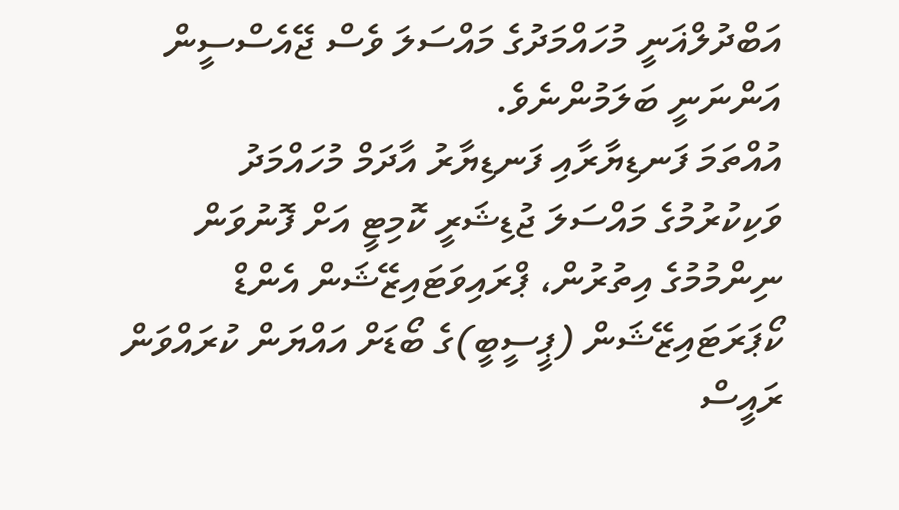އަބްދުލްޣަނީ މުހައްމަދުގެ މައްސަލަ ވެސް ޖޭއެސްސީން އަންނަނީ ބަލަމުންނެވެ.
އުއްތަމަ ފަނޑިޔާރާއި ފަނޑިޔާރު އާދަމް މުހައްމަދު ވަކިކުރުމުގެ މައްސަލަ ޖުޑިޝަރީ ކޮމިޓީ އަށް ފޮނުވަން ނިންމުމުގެ އިތުރުން، ޕްރައިވަޓައިޒޭޝަން އެންޑް ކޯޕަރަޓައިޒޭޝަން (ޕީސީބީ)ގެ ބޯޑަށް އައްޔަން ކުރައްވަން ރައީސް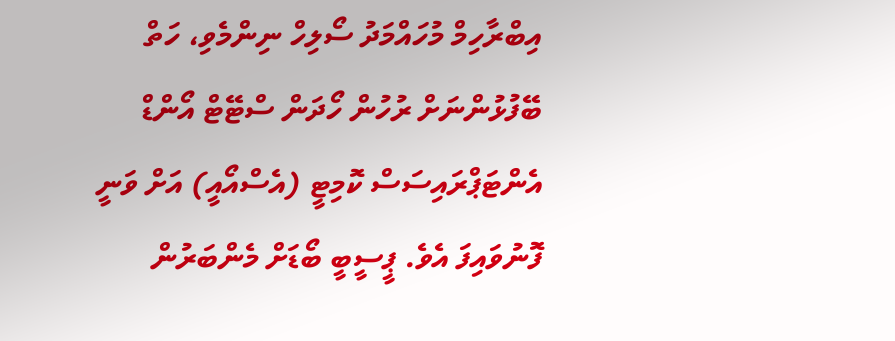އިބްރާހިމް މުހައްމަދު ސޯލިހް ނިންމެވި، ހަތް ބޭފުޅުންނަށް ރުހުން ހޯދަން ސްޓޭޓް އޯންޑް އެންޓަޕްރައިސަސް ކޮމިޓީ (އެސްއޯއީ) އަށް ވަނީ ފޮނުވައިފަ އެވެ. ޕީސީބީ ބޯޑަށް މެންބަރުން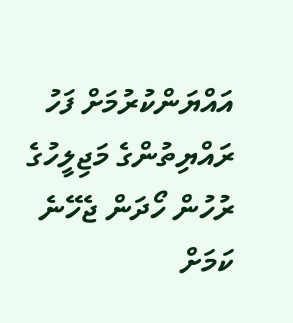އައްޔަންކުރުމަށް ފަހު ރައްޔިތުންގެ މަޖިލީހުގެ ރުހުން ހޯދަން ޖެހޭނެ ކަމަށް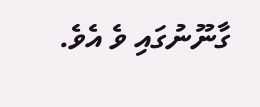ގާނޫނުގައި ވެ އެވެ.